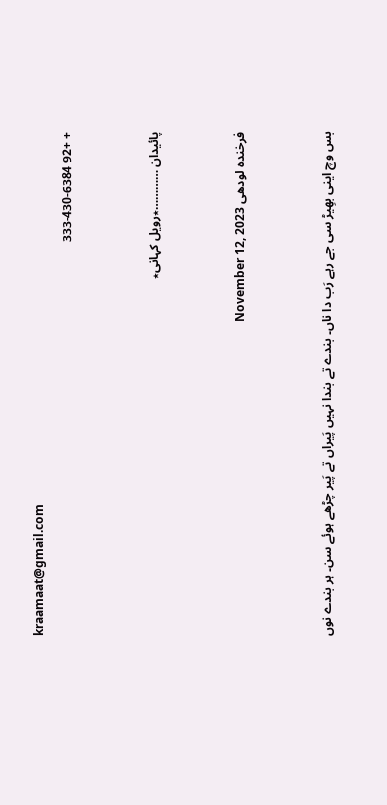kraamaat@gmail.com
+ +92 333-430-6384


پائیدان …………٭رویل کہانی٭


فرخندہ لودھی November 12, 2023


بس وچ اینی بھِیڑ سی جے رہے رَب دا ناں۔ بندے تے بندا نہیں پَیراں تے پَیر چڑھے ہوئے سن۔ ہر بندے نوں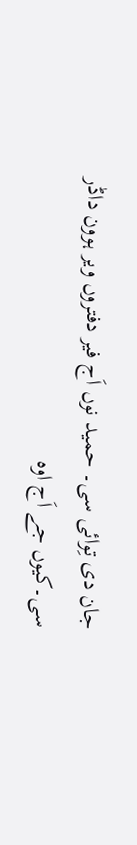جان دی تِوائی سی۔ حمید نوں اَج فیر دفتروں ویر ہوون داڈر سی۔کیوں جے اَج اوہ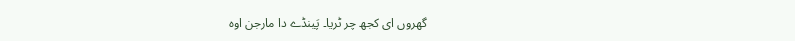گھروں ای کجھ چر ٹریا۔ پَینڈے دا مارجن اوہ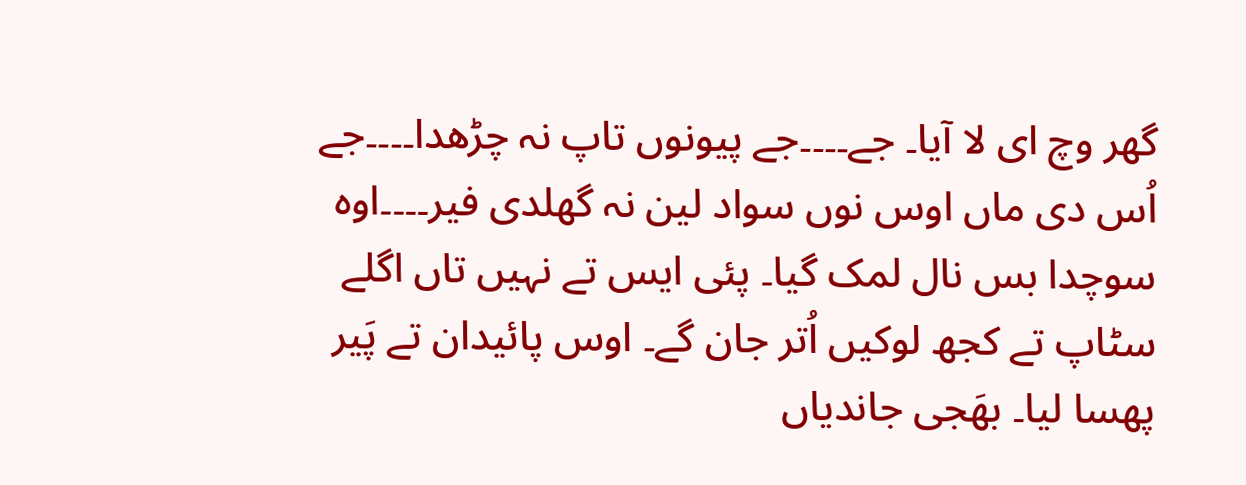گھر وچ ای لا آیا۔ جے۔۔۔۔جے پیونوں تاپ نہ چڑھدا۔۔۔۔جے اُس دی ماں اوس نوں سواد لین نہ گھلدی فیر۔۔۔۔اوہ سوچدا بس نال لمک گیا۔ پئی ایس تے نہیں تاں اگلے سٹاپ تے کجھ لوکیں اُتر جان گے۔ اوس پائیدان تے پَیر پھسا لیا۔ بھَجی جاندیاں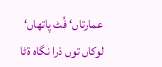عمارتاں‘ فُٹ پاتھاں‘ لوکاں توں ذرا نگاہ ۃٹا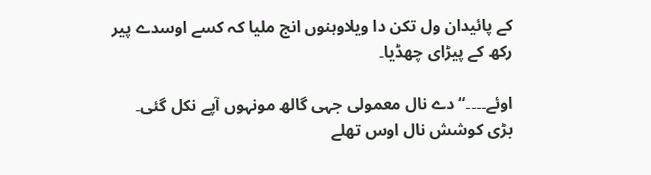کے پائیدان ول تکن دا ویلاوہنوں انج ملیا کہ کسے اوسدے پیر رکھ کے پیڑای چھڈیا۔

اوئے۔۔۔۔“دے نال معمولی جہی گالھ مونہوں آپے نکل گئی۔ بڑی کوشش نال اوس تھلے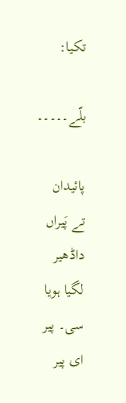تکیا:

بلّے۔۔۔۔۔

پائیدان تے پَیراں داڈھیر لگیا ہویا سی۔ پیر ای پیر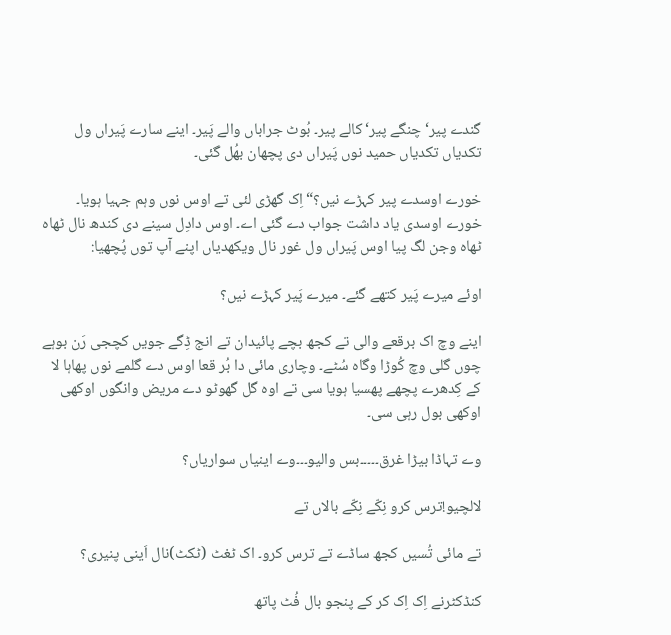گندے پیر‘چنگے پیر‘کالے پیر۔ بُوٹ جراباں والے پَیر۔ اینے سارے پَیراں ول تکدیاں تکدیاں حمید نوں پَیراں دی پچھان بھُل گئی۔

خورے اوسدے پیر کہڑے نیں؟“ اِک گھڑی لئی تے اوس نوں وہم جہیا ہویا۔ خورے اوسدی یاد داشت جواب دے گئی اے۔ اوس دادِل سینے دی کندھ نال ٹھاہ ٹھاہ وجن لگ پیا اوس پَیراں ول غور نال ویکھدیاں اپنے آپ توں پُچھیا:

اوئے میرے پَیر کتھے گئے۔ میرے پَیر کہڑے نیں؟

اینے وچ اک برقعے والی تے کجھ بچے پائیدان تے انج ڈِگے جویں کچجی رَن بوہے چوں گلی وچ کُوڑا وگاہ سُٹے۔ وچاری مائی دا بُر قعا اوس دے گلمے نوں پھاہا لا کے کِدھرے پچھے پھسیا ہویا سی تے اوہ گل گھوٹو دے مریض وانگوں اوکھی اوکھی بول رہی سی۔

وے تہاڈا بیڑا غرق۔۔۔۔۔بس والیو۔۔۔وے اینیاں سواریاں؟

لالچیو!ترس کرو نِکّے نِکّے بالاں تے

تے مائی تُسیں کجھ ساڈے تے ترس کرو۔ اک ٹغٹ (ٹکٹ)نال اَینی پنیری؟

کنڈکٹرنے اِک اِک کر کے پنجو بال فُٹ پاتھ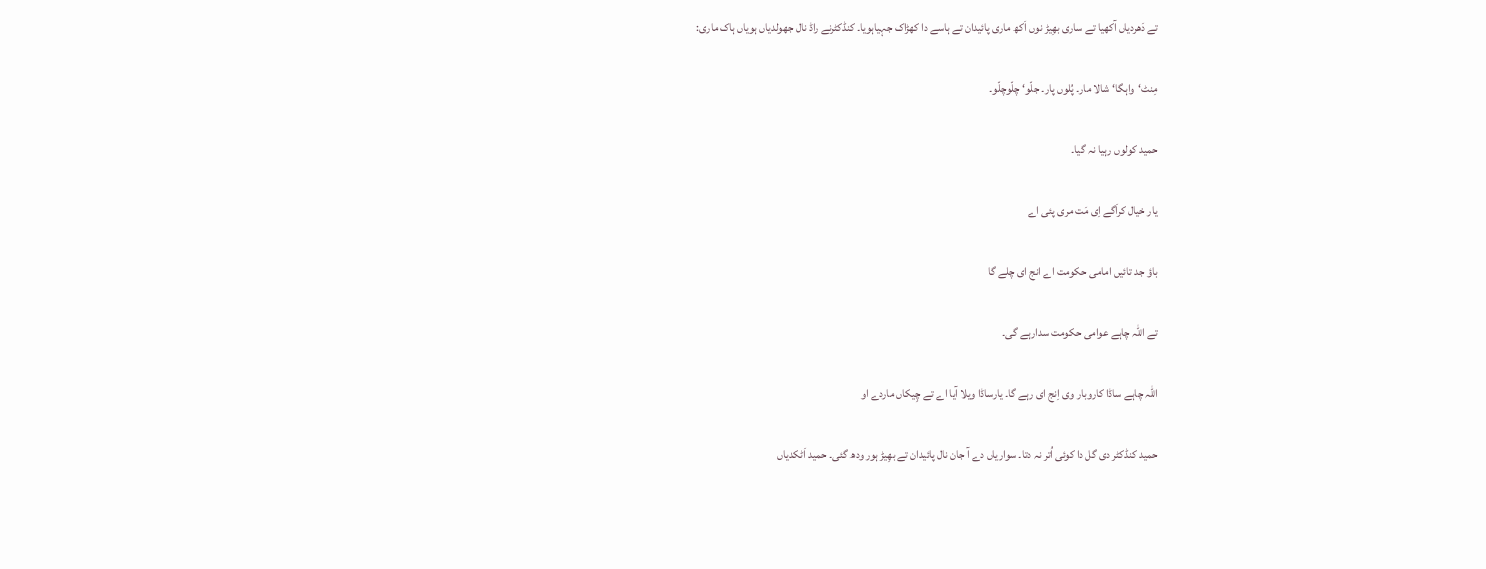تے دَھردیاں آکھیا تے ساری بھِیڑ نوں اَکھ ماری پائیدان تے ہاسے دا کھڑاک جہیاہویا۔ کنڈکٹرنے راڈ نال جھولدیاں ہویاں ہاک ماری:

مِنٹ‘واہگا‘ شالا مار۔ پُلوں پار۔ جلّو‘ چلّوچلّو۔

حمید کولوں رہیا نہ گیا۔

یار خیال کراَگے اِی مَت مری پئی اے

باؤ جد تائیں امامی حکومت اے انج ای چلے گا

تے اللہ چاہے عوامی حکومت سدارہے گی۔

اللہ چاہے ساڈا کاروبار وی اِنج ای رہے گا۔ یارساڈا ویلا آیا اے تے چِیکاں ماردے او

حمید کنڈکٹر دی گل دا کوئی اُتر نہ دتا۔ سواریاں دے آ جان نال پائیدان تے بھِیڑ ہور ودھ گئی۔ حمید اَٹکدیاں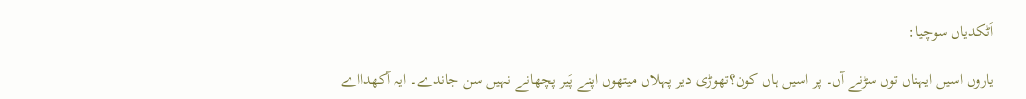اَٹکدیاں سوچیا:

یاروں اسیں ایہناں توں سڑنے آں۔ پر اسیں ہاں کون؟تھوڑی دیر پہلاں میتھوں اپنے پَیر پچھانے نہیں سن جاندے۔ ایہ آکھدااے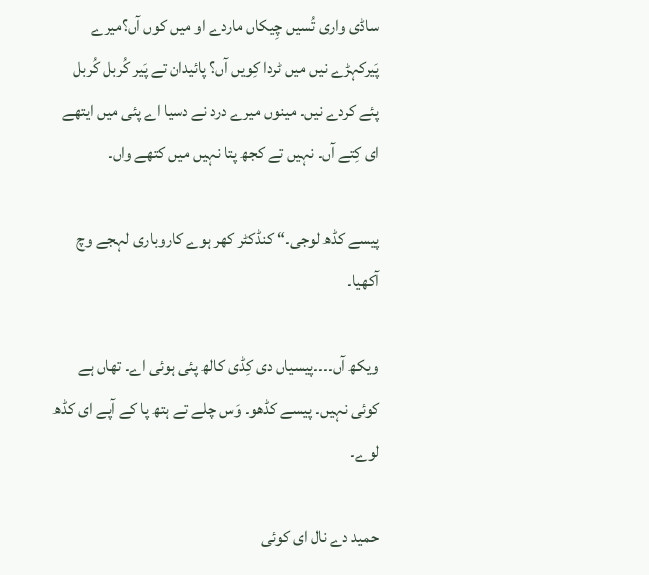ساڈی واری تُسیں چِیکاں ماردے او میں کوں آں؟میرے پَیرکہڑے نیں میں ٹردا کِویں آں؟ پائیدان تے پَیر کُربل کُربل پئے کردے نیں۔ مینوں میرے درد نے دسیا اے پئی میں ایتھے ای کِتے آں۔ نہیں تے کجھ پتا نہیں میں کتھے واں۔

پیسے کڈھ لوجی۔“ کنڈکٹر کھر ہوے کاروباری لہجے وچ آکھیا۔

ویکھ آں۔۔۔۔پیسیاں دی کِڈی کالھ پئی ہوئی اے۔ تھاں ہے کوئی نہیں۔ پیسے کڈھو۔ وَس چلے تے ہتھ پا کے آپے ای کڈھ لوے۔

حمید دے نال ای کوئی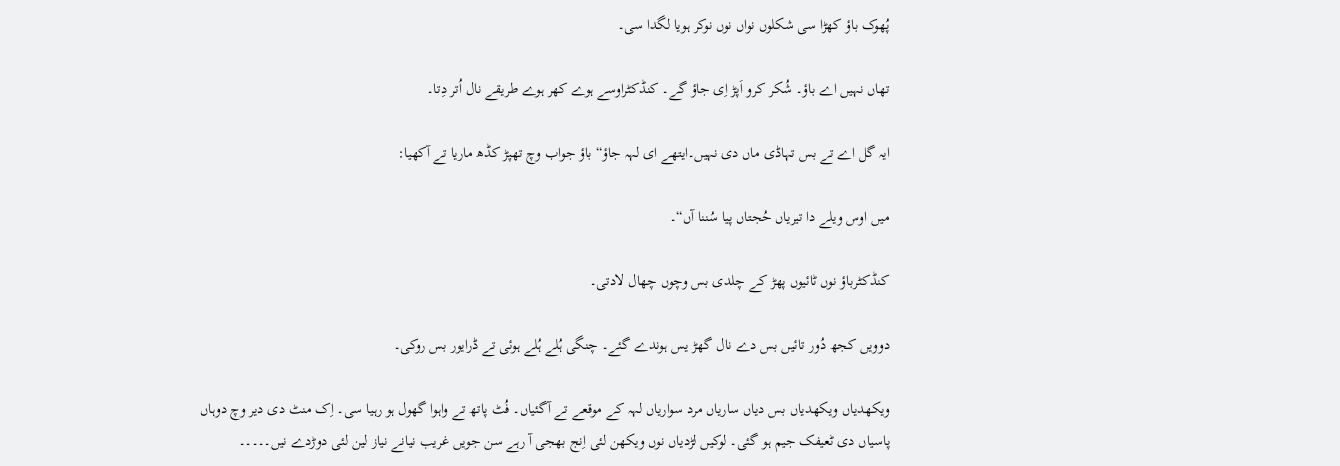پُھوک باؤ کھڑا سی شکلوں نواں نوں نوکر ہویا لگدا سی۔

تھاں نہیں اے باؤ۔ شُکر کرو اَپڑ اِی جاؤ گے۔ کنڈکٹراوسے ہوے کھر ہوے طریقے نال اُتر دِتا۔

ایہ گل اے تے بس تہاڈی ماں دی نہیں۔ایتھے ای لہہ جاؤ“ باؤ جواب وچ تھپڑ کڈھ ماریا تے آکھیا:

میں اوس ویلے دا تیریاں حُجتاں پیا سُننا آں“۔

کنڈکٹرباؤ نوں ٹائیوں پھڑ کے چلدی بس وچوں چھال لادتی۔

دوویں کجھ دُور تائیں بس دے نال گھڑ یس ہوندے گئے۔ چنگی ہُلے ہُلے ہوئی تے ڈرایور بس روکی۔

ویکھدیاں ویکھدیاں بس دیاں ساریاں مرد سواریاں لہہ کے موقعے تے آگئیاں۔ فُٹ پاتھ تے واہوا گھول ہو رہیا سی۔ اِک منٹ دی دیر وچ دوہاں پاسیاں دی ٹعیفک جیم ہو گئی۔ لوکیں لڑدیاں نوں ویکھن لئی اِنج بھجی آ رہے سن جویں غریب نیانے نیاز لین لئی دوڑدے نیں۔۔۔۔۔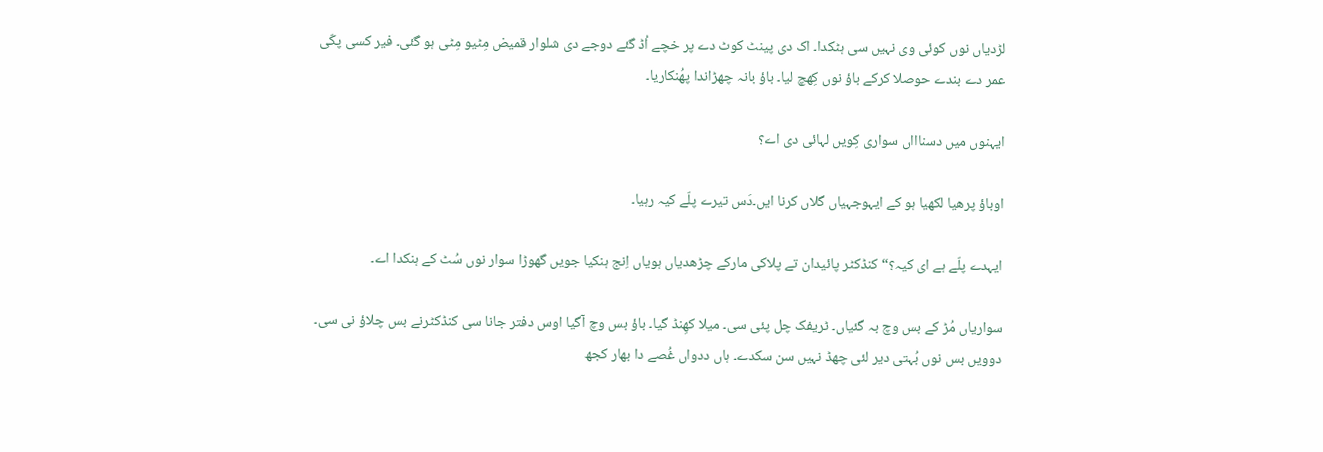لڑدیاں نوں کوئی وی نہیں سی ہٹکدا۔ اک دی پینٹ کوٹ دے پر خچے اُڈ گئے دوجے دی شلوار قمیض مِٹیو مِٹی ہو گئی۔ فیر کسی پکّی عمر دے بندے حوصلا کرکے باؤ نوں کِھچ لیا۔ باؤ بانہ چھڑاندا پھُنکاریا۔

ایہنوں میں دسناااں سواری کِویں لہائی دی اے؟

اوباؤ پرھیا لکھیا ہو کے ایہوجہیاں گلاں کرنا ایں۔دَس تیرے پلّے کیہ رہیا۔

ایہدے پلّے ہے ای کیہ؟“ کنڈکٹر پائیدان تے پلاکی مارکے چڑھدیاں ہویاں اِنج ہنکیا جویں گھوڑا سوار نوں سُٹ کے ہنکدا اے۔

سواریاں مُڑ کے بس وچ بہ گئیاں۔ ٹریفک چل پئی سی۔ میلا کھِنڈ گیا۔ باؤ بس وچ آگیا اوس دفتر جانا سی کنڈکٹرنے بس چلاؤ نی سی۔ دوویں بس نوں بُہتی دیر لئی چھڈ نہیں سن سکدے۔ ہاں ددواں غُصے دا بھار کجھ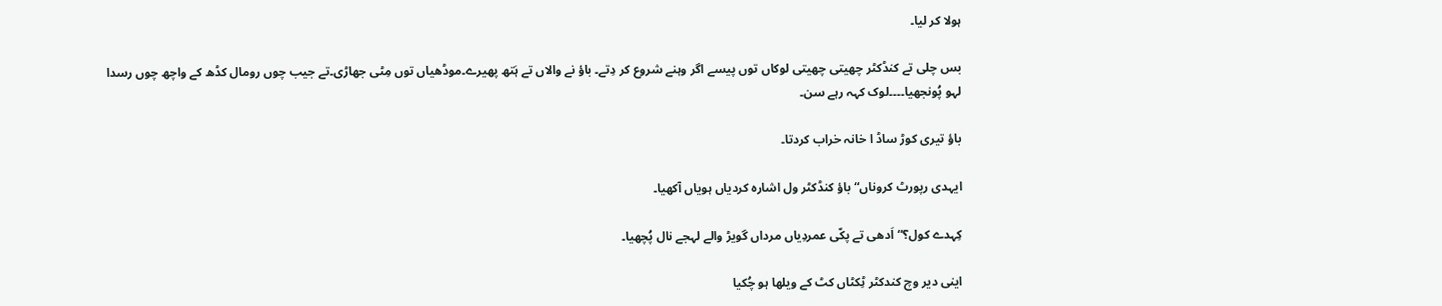ہولا کر لیا۔

بس چلی تے کنڈکٹر چھیتی چھیتی لوکاں توں پیسے اگر وہنے شروع کر دِتے۔ باؤ نے والاں تے ہَتھ پھیرے۔موڈھیاں توں مِٹی جھاڑی۔تے جیب چوں رومال کڈھ کے واچھ چوں رسدا لہو پُونجھیا۔۔۔۔لوک کہہ رہے سن۔

باؤ تیری کوڑ ساڈ ا خانہ خراب کردتا۔

ایہدی رپورٹ کروناں“باؤ کنڈکٹر ول اشارہ کردیاں ہویاں آکھیا۔

کِہدے کول؟“اَدھی تے پکّی عمردِیاں مرداں گویڑ والے لہجے نال پُچھیا۔

اینی دیر وچ کندکٹر ٹِکٹاں کٹ کے ویلھا ہو چُکیا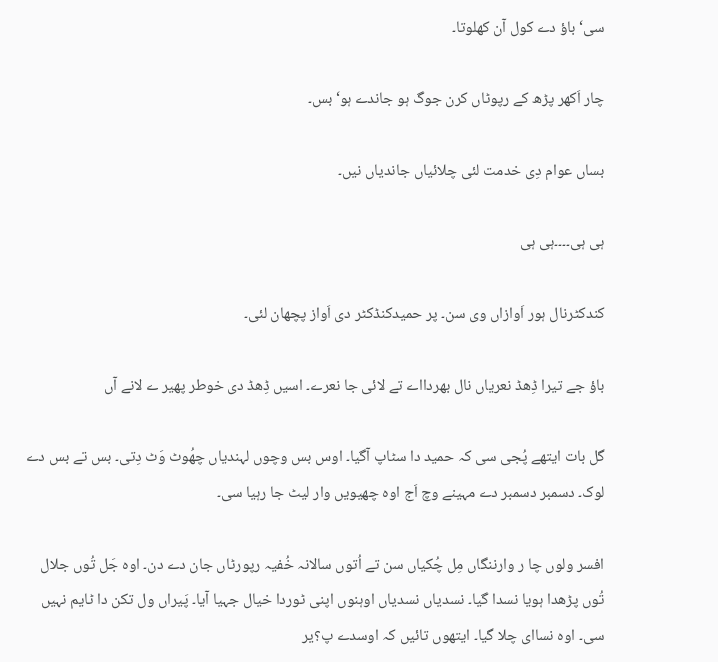سی‘ باؤ دے کول آن کھلوتا۔

چار اَکھر پڑھ کے رپوٹاں کرن جوگ ہو جاندے ہو‘بس۔

بساں عوام دِی خدمت لئی چلائیاں جاندیاں نیں۔

ہی ہی۔۔۔۔ہی ہی

کندکٹرنال ہور اَوازاں وی سن۔ پر حمیدکنڈکٹر دی اَواز پچھان لئی۔

باؤ جے تیرا ڈِھڈ نعریاں نال بھردااے تے لائی جا نعرے۔ اسیں ڈِھڈ دی خوطر پھیر ے لانے آں

گل بات ایتھے پُجی سی کہ حمید دا سٹاپ آگیا۔ اوس بس وچوں لہندیاں چھُوٹ وَٹ دِتی۔ بس تے بس دے لوک۔ دسمبر دسمبر دے مہینے وچ اَج اوہ چھیویں وار لیٹ جا رہیا سی۔

افسر ولوں چا ر وارننگاں مِل چُکیاں سن تے اُتوں سالانہ خُفیہ رپورٹاں جان دے دن۔ اوہ جَل تُوں جلال تُوں پڑھدا ہویا نسدا گیا۔ نسدیاں نسدیاں اوہنوں اپنی ٹوردا خیال جہیا آیا۔ پَیراں ول تکن دا ٹایم نہیں سی۔ اوہ نساای چلا گیا۔ ایتھوں تائیں کہ اوسدے پ؟یر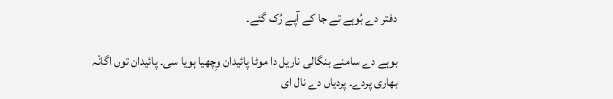دفتر دے بُوہے تے جا کے آپے رُک گئے۔

بوہے دے سامنے بنگالی ناریل دا موٹا پائیدان وِچھیا ہویا سی۔ پائیدان توں اگانْہ بھاری پردے۔ پردیاں دے نال ای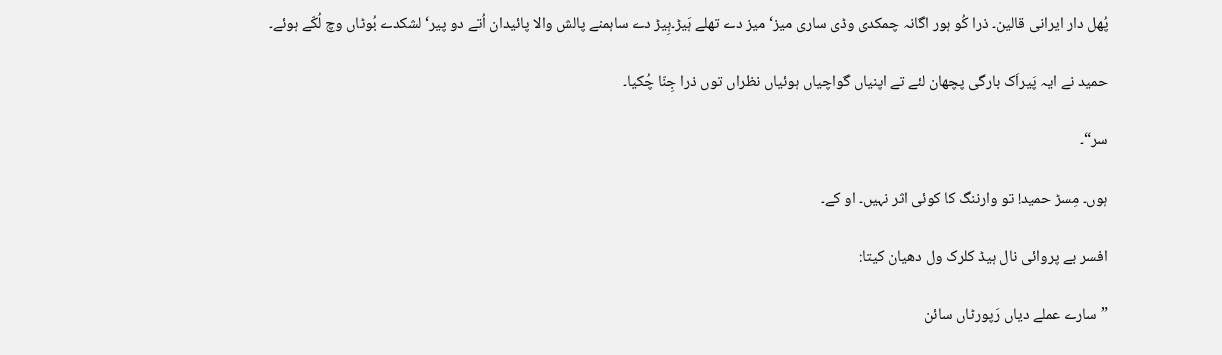پُھل دار ایرانی قالین۔ ذرا کُو ہور اگانہ چمکدی وڈی ساری میز‘ میز دے تھلے ہَیڑ۔ہِیڑ دے ساہمنے پالش والا پائیدان اُتے دو پیر‘لشکدے بُوٹاں وچ لُکّے ہوئے۔

حمید نے ایہ پَیراَک بارگی پچھان لئے تے اپنیاں گواچیاں ہوئیاں نظراں توں ذرا جِنّا چُکیا۔

سر“۔

ہوں۔ مِسڑ حمید! تو وارننگ کا کوئی اثر نہیں۔ او کے۔

افسر بے پروائی نال ہیڈ کلرک ول دھیان کیتا:

”سارے عملے دیاں رَپورٹاں سائن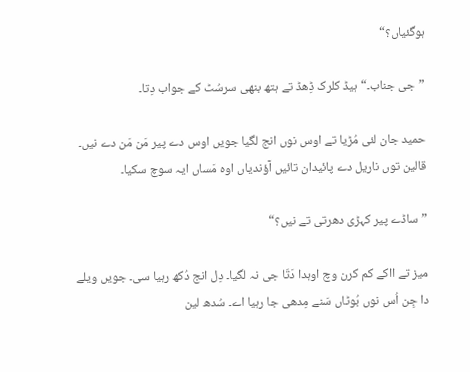ہوگئیاں؟“

”جی جناب۔“ہیڈ کلرک ڈِھڈ تے ہتھ بنھی سرسُٹ کے جواب دِتا۔

حمید جان لئی مُڑیا تے اوس نوں انج لگیا جویں اوس دے پیر مَن مَن دے نیں۔ قالین توں ناریل دے پائیدان تائیں آؤندیاں اوہ مَساں ایہ سوچ سکیا۔

”ساڈے پیر کہڑی دھرتی تے نیں؟“

میز تے ااکے کم کرن وچ اوہدا دَتّا جی نہ لگیا۔ دِل انج دُکھ رہیا سی۔ جویں ویلے دا جِن اُس نوں بُوٹاں سَنے مِدھی جا رہیا اے۔ سُدھ لین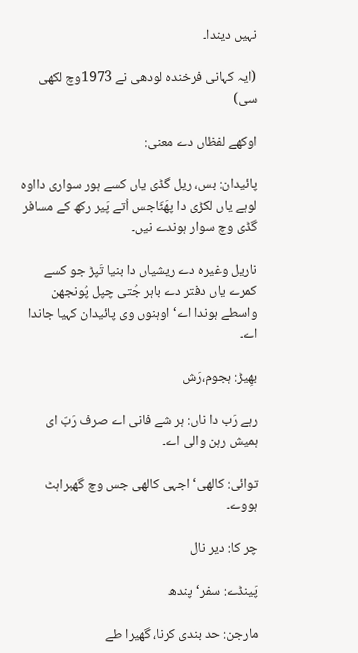نہیں دیندا۔

(ایہ کہانی فرخندہ لودھی نے 1973وچ لکھی سی)

اوکھے لفظاں دے معنی:

پائیدان: بس، ریل گڈی یاں کسے ہور سواری دااوہ لوہے یاں لکڑی دا پھَٹّاجس اُتے پَیر رکھ کے مسافر گڈی وچ سوار ہوندے نیں۔

ناریل وغیرہ دے ریشیاں دا بنیا تَپڑ جو کسے کمرے یاں دفتر دے باہر جُتی چپل پُونجھن واسطے ہوندا اے‘ اوہنوں وی پائیدان کہیا جاندا اے۔

بھِیڑ: ہجوم،رَش

رہے رَب دا ناں: ہر شے فانی اے صرف رَبّ ای ہمیش رہن والی اے۔

توائی: کالھی‘ اجہی کالھی جس وچ گھبراہٹ ہووے۔

چر کا: دیر نال

پَینڈے: سفر‘پندھ

مارجن: حد بندی کرنا، گھیرا طے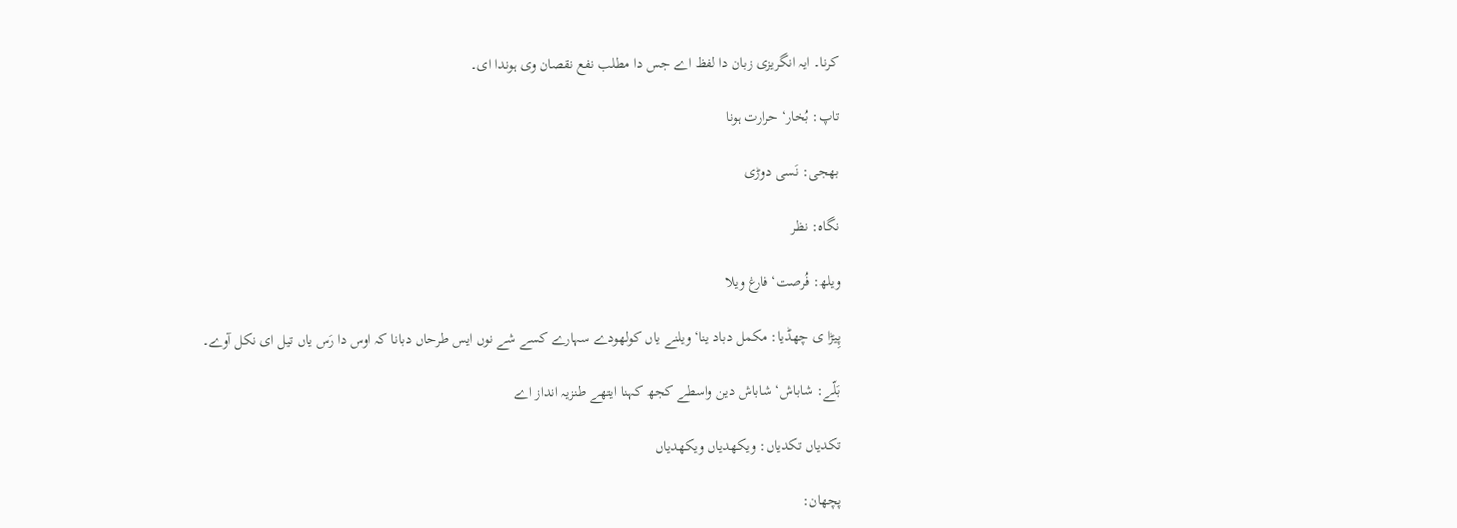کرنا۔ ایہ انگریزی زبان دا لفظ اے جس دا مطلب نفع نقصان وی ہوندا ای۔

تاپ: بُخار‘ حرارت ہونا

بھجی: نَسی دوڑی

نگاہ: نظر

ویلھ: فُرصت‘ فارغ ویلا

پِیڑا ی چھڈیا: مکمل دباد ینا‘ویلنے یاں کولھودے سہارے کسے شے نوں ایس طرحاں دبانا کہ اوس دا رَس یاں تیل ای نکل آوے۔

بَلّے: شاباش‘ شاباش دین واسطے کجھ کہنا ایتھے طنزیہ انداز اے

تکدیاں تکدیاں: ویکھدیاں ویکھدیاں

پچھان: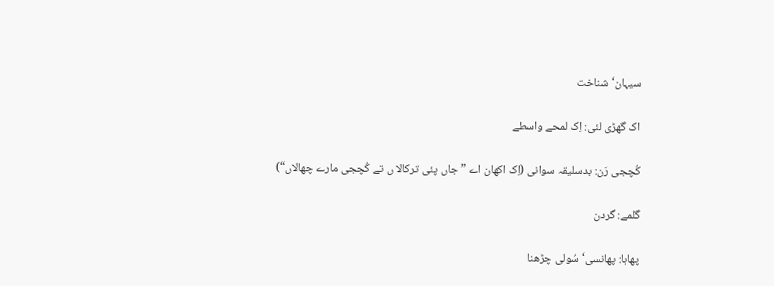سیہان‘ شناخت

اک گھڑی لئی: اِک لمحے واسطے

کُچجی رَن: بدسلیقہ سوانی (اِک اکھان اے ”جاں پئی ترکالا ں تے کُچجی مارے چھالاں“)

گلمے: گردن

پھاہا: پھانسی‘ سُولی چڑھنا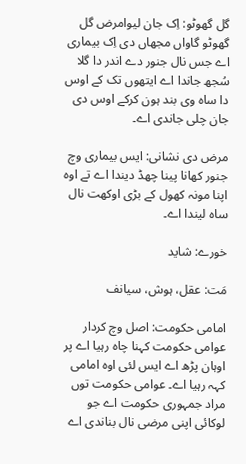گل گھوٹو: اِک جان لیوامرض گل گھوٹو گاواں مجھاں دی اِک بیماری اے جس نال جنور دے اندر دا گلا سُجھ جاندا اے ایتھوں تک کے اوس دا ساہ وی بند ہون کرکے اوس دی جان چلی جاندی اے۔

مرض دی نشانی: ایس بیماری وچ جنور کھانا پینا چھڈ دیندا اے تے اوہ اپنا مونہ کھول کے بڑی اوکھت نال ساہ لیندا اے۔

خورے: شاید

مَت: عقل، ہوش، سیانف

امامی حکومت: اصل وچ کردار عوامی حکومت کہنا چاہ رہیا اے پر اوہان پڑھ اے ایس لئی اوہ امامی کہہ رہیا اے۔ عوامی حکومت توں مراد جمہوری حکومت اے جو لوکائی اپنی مرضی نال بناندی اے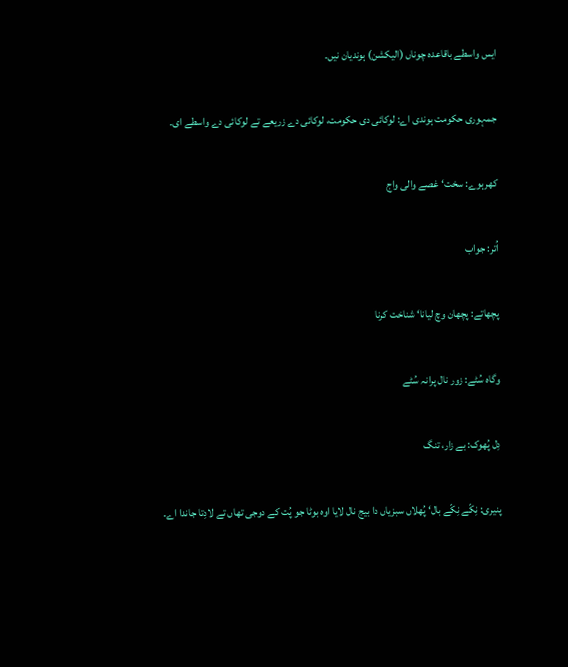ایس واسطے باقاعدہ چوناں (الیکشن) ہوندیان نیں۔

جمہوری حکومت ہوندی اے: لوکائی دی حکومت، لوکائی دے زریعے تے لوکائی دے واسطے ای۔

کھرہوے: سخت‘ غصے والی واج

اُتر: جواب

پچھاتے: پچھان وچ لیانا‘ شناخت کرنا

وگاہ سُٹے: زور نال پرانہ سُٹے

دِل پُھوک: بے زار، تنگ

پنیری: نِکّے نِکّے بال‘ پُھلاں سبزیاں دا بیج نال لایا اوہ بوٹا جو پُت کے دوجی تھاں تے لادِتا جاندا اے۔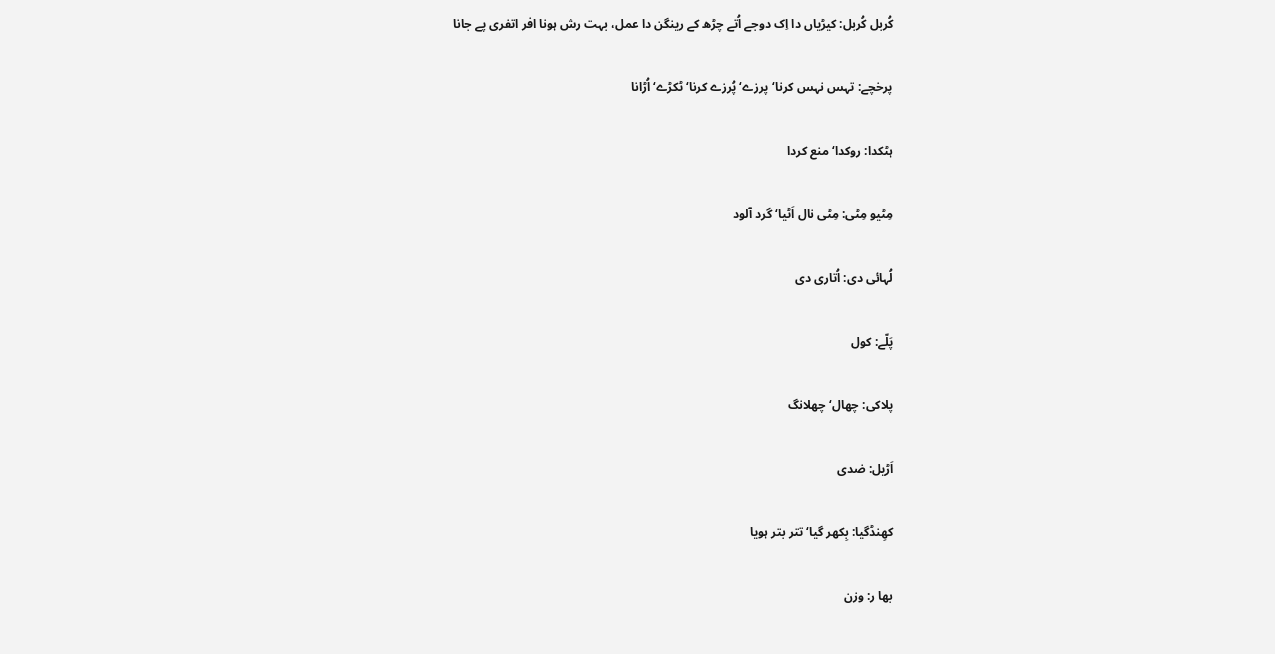کُربل کُربل: کیڑیاں دا اِک دوجے اُتے چڑھ کے رینگن دا عمل، بہت رش ہونا افر اتفری پے جانا

پرخچے: تہس نہس کرنا‘پرزے‘ پُرزے کرنا‘ ٹکڑے‘ اُڑانا

ہٹکدا: روکدا‘ منع کردا

مِٹیو مِٹی: مِٹی نال اَٹیا‘ گرد آلود

لُہائی دی: اُتاری دی

پَلّے: کول

پلاکی: چھال‘ چھلانگ

اَڑیل: ضدی

کھِنڈگیا: بِکھر گیا‘تتر بتر ہویا

بھا ر: وزن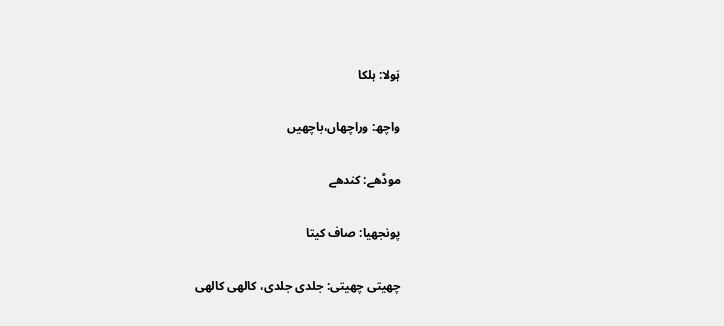ہَولا: ہلکا

واچھ: وراچھاں،باچھیں

موڈھے: کندھے

پونجھیا: صاف کیتا

چھیتی چھیتی: جلدی جلدی، کالھی کالھی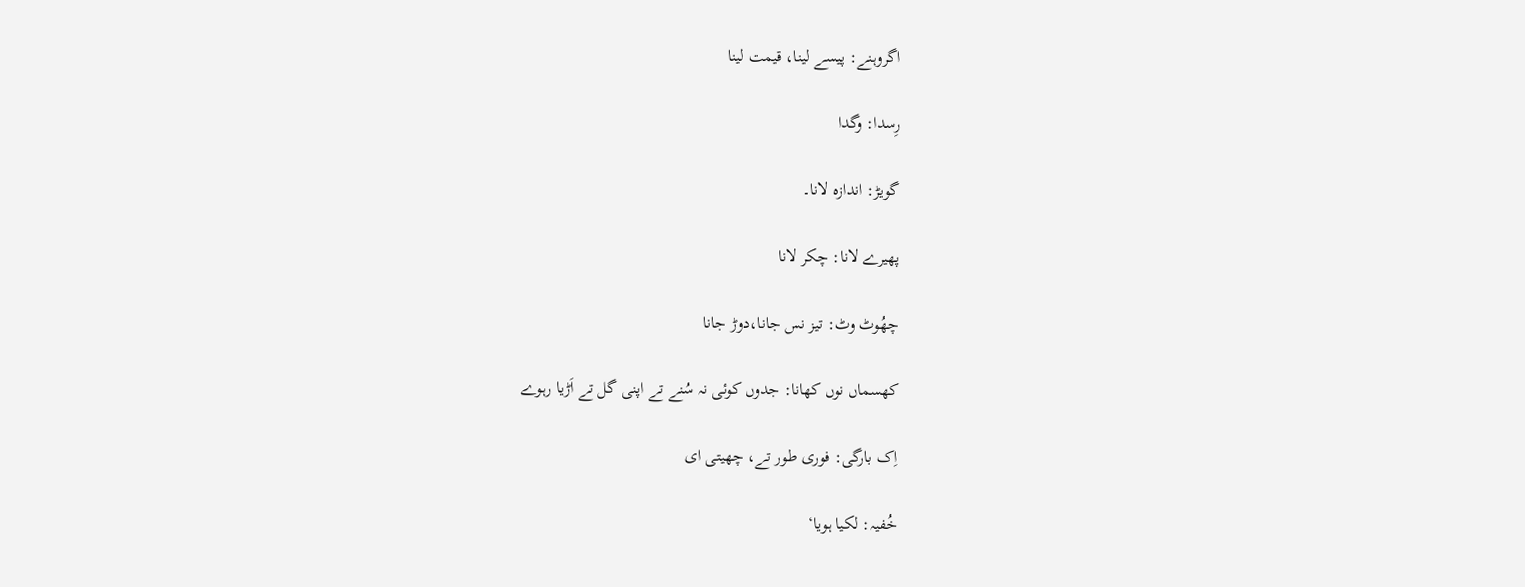اگروہنے: پیسے لینا، قیمت لینا

رِسدا: وگدا

گویڑ: اندازہ لانا۔

پھیرے لانا: چکر لانا

چھُوٹ وٹ: تیز نس جانا،دوڑ جانا

کھسماں نوں کھانا: جدوں کوئی نہ سُنے تے اپنی گل تے اَڑیا رہوے

اِک بارگی: فوری طور تے، چھیتی ای

خُفیہ: لکیا ہویا‘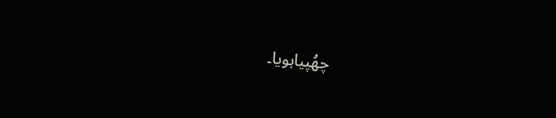چھُپیاہویا۔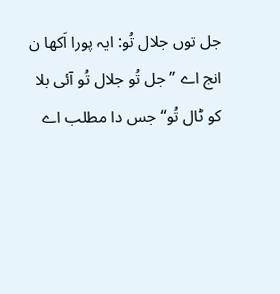جل توں جلال تُو: ایہ پورا اَکھا ن انج اے ”جل تُو جلال تُو آئی بلا کو ٹال تُو“ جس دا مطلب اے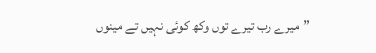”میرے رب تیرے توں وکھ کوئی نہیں تے مینوں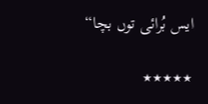ایس بُرائی توں بچا“

٭٭٭٭٭